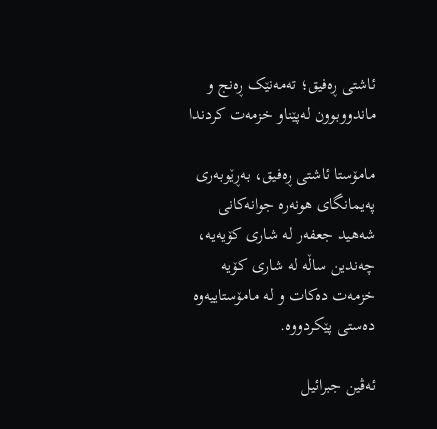ئاشتی ڕەفیق؛ تەمەنێک ڕەنج و ماندووبوون لەپێناو خزمەت کردندا

مامۆستا ئاشتی ڕەفیق، بەڕێوبەری پەیمانگای هونەرە جوانەکانی شەهید جعفەر لە شاری کۆیەیە، چەندین ساڵە لە شاری کۆیە خزمەت دەکات و لە مامۆستاییەوە دەستی پێکردووە.

ئەڤین جبرائیل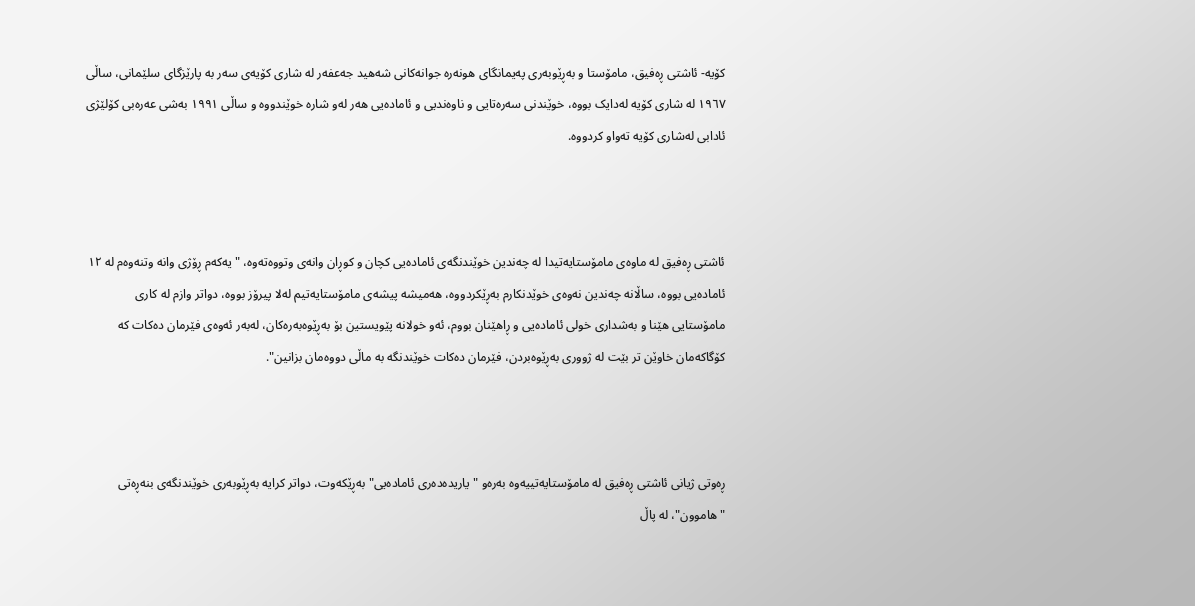کۆیە- ئاشتی ڕەفیق، مامۆستا و بەڕێوبەری پەیمانگای هونەرە جوانەکانی شەهید جەعفەر لە شاری کۆیەی سەر بە پارێزگای سلێمانی، ساڵی ١٩٦٧ لە شاری کۆیە لەدایک بووە، خوێندنی سەرەتایی و ناوەندیی و ئامادەیی هەر لەو شارە خوێندووە و ساڵی ١٩٩١ بەشی عەرەبی کۆلێژی ئادابی لەشاری کۆیە تەواو کردووە.



ئاشتی ڕەفیق لە ماوەی مامۆستایەتیدا لە چەندین خوێندنگەی ئامادەیی کچان و کوڕان وانەی وتووەتەوە، "یەکەم ڕۆژی وانە وتنەوەم لە ١٢ ئامادەیی بووە، ساڵانە چەندین نەوەی خوێدنکارم بەڕێکردووە، هەمیشە پیشەی مامۆستایەتیم لەلا پیرۆز بووە، دواتر وازم لە کاری مامۆستایی هێنا و بەشداری خولی ئامادەیی و ڕاهێنان بووم، ئەو خولانە پێویستین بۆ بەڕێوەبەرەکان، لەبەر ئەوەی فێرمان دەکات کە کۆگاکەمان خاوێن تر بێت لە ژووری بەڕێوەبردن، فێرمان دەکات خوێندنگە بە ماڵی دووەمان بزانین".



ڕەوتی ژیانی ئاشتی ڕەفیق لە مامۆستایەتییەوە بەرەو "یاریدەدەری ئامادەیی" بەڕێکەوت، دواتر کرایە بەڕێوبەری خوێندنگەی بنەڕەتی "هاموون"، لە پاڵ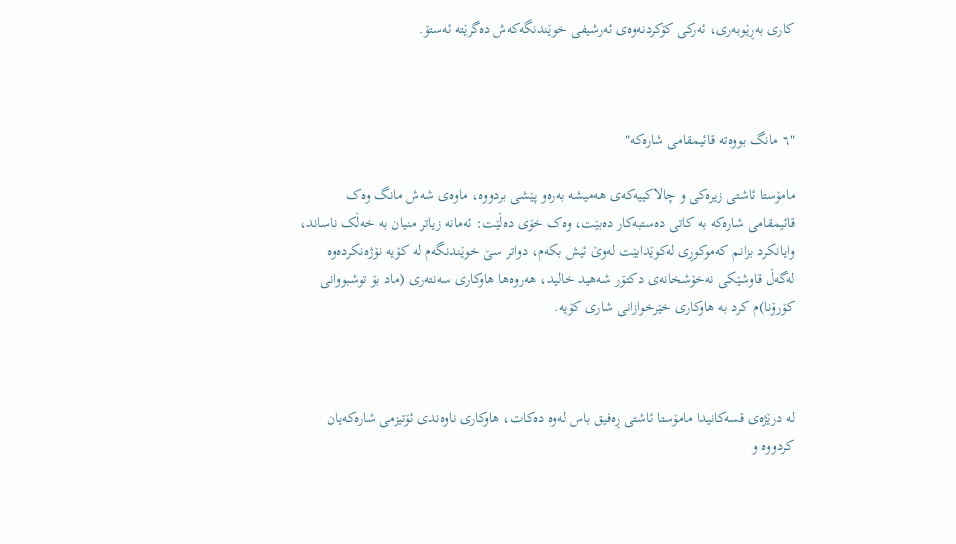کاری بەڕێوبەری، ئەرکی کۆکردنەوەی ئەرشیفی خوێندنگەکەش دەگرێتە ئەستۆ.



"٦ مانگ بووەتە قائیمقامی شارەکە"

مامۆستا ئاشتی زیرەکی و چالاکییەکەی هەمیشە بەرەو پێشی بردووە، ماوەی شەش مانگ وەک قائیمقامی شارەکە بە کاتی دەستبەکار دەبێت، وەک خۆی دەڵێت: ئەمانە زیاتر منیان بە خەڵک ناساند، وایانکرد بزانم کەموکوڕی لەکوێدابێت لەوێ ئیش بکەم، دواتر سێ خوێندنگەم لە کۆیە نۆژەنکردەوە لەگەڵ قاوشێکی نەخۆشخانەی دکتۆر شەهید خالید، هەروەها هاوکاری سەنتەری (ماد بۆ توشبووانی کۆرۆنا)م کرد بە هاوکاری خێرخوازانی شاری کۆیە.



لە درێژەی قسەکانیدا مامۆستا ئاشتی ڕەفیق باس لەوە دەکات، هاوکاری ناوەندی ئۆتیزمی شارەکەیان کردووە و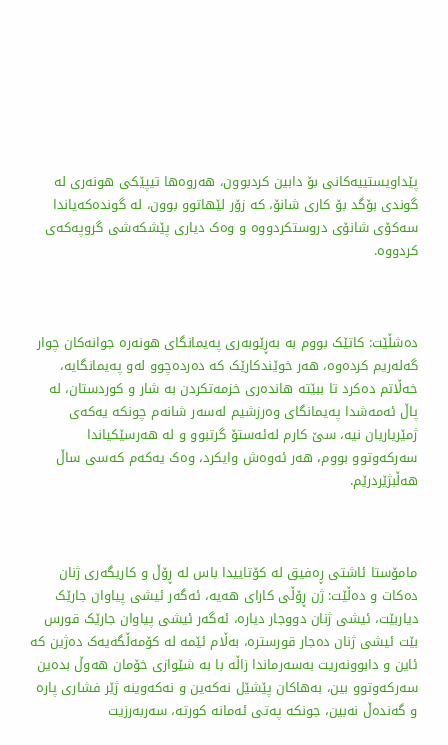پێداویستییەکانی بۆ دابین کردبوون، هەروەها تیپێکی هونەری لە گوندی بۆگد بۆ کاری شانۆ، کە زۆر لێهاتوو بوون، لە گوندەکەیاندا سەکۆی شانۆی دروستکردووە و وەک دیاری پێشکەشی گروپەکەی کردووە.



دەشڵێت: کاتێک بووم بە بەڕێوبەری پەیمانگای هونەرە جوانەکان چوار گەلەریم کردەوە، هەر خوێندکارێک کە دەردەچوو لەو پەیمانگایە، خەڵاتم دەکرد تا ببێتە هاندەری خزمەتکردن بە شار و کوردستان، لە پاڵ ئەمەشدا پەیمانگای وەرزشیم لەسەر شانەم چونکە یەکەی ژمێریاریان نیە، سێ کارم لەئەستۆ گرتبوو و لە هەرسێکیاندا سەرکەوتوو بووم، هەر ئەوەش وایکرد، وەک یەکەم کەسی ساڵ هەڵبژێردرێم.



مامۆستا ئاشتی ڕەفیق لە کۆتاییدا باس لە ڕۆڵ و کاریگەری ژنان دەکات و دەڵێت: ژن ڕۆڵی کارای هەیە، ئەگەر ئیشی پیاوان جارێک دیاربێت، ئیشی ژنان دووجار دیارە، ئەگەر ئیشی پیاوان جارێک قورس بێت ئیشی ژنان دەجار قورسترە، بەڵام ئێمە لە کۆمەڵگەیەک دەژین کە ئاین و دابوونەریت بەسەرماندا زاڵە با بە شێوازی خۆمان هەوڵ بدەین سەرکەوتوو بین، بەهاکان پێشێل نەکەین و نەکەوینە ژێر فشاری پارە و گەندەڵ نەبین، جونکە پەتی ئەمانە کورتە، سەربەرزیت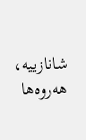شانازییە، هەروەها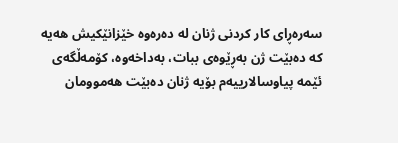سەرەڕای کار کردنی ژنان لە دەرەوە خێزانێکیش هەیە کە دەبێت ژن بەڕێوەی ببات، بەداخەوە، کۆمەڵگەی ئێمە پیاوسالارییەم بۆیە ژنان دەبێت هەموومان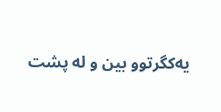یەکگرتوو بین و لە پشت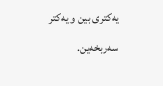یەکتری بین و یەکتر سەربخەین.